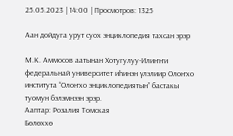25.05.2023 | 14:00 | Просмотров: 1325

Аан дойдуга урут суох энциклопедия тахсан эрэр

М.К. Аммосов аатынан Хотугулуу-Илиҥҥи федеральнай университет иһинэн үлэлиир Олоҥхо института “Олоҥхо энциклопедиятын” бастакы туомун бэлэмнээн эрэр.
Ааптар: Розалия Томская
Бөлөххө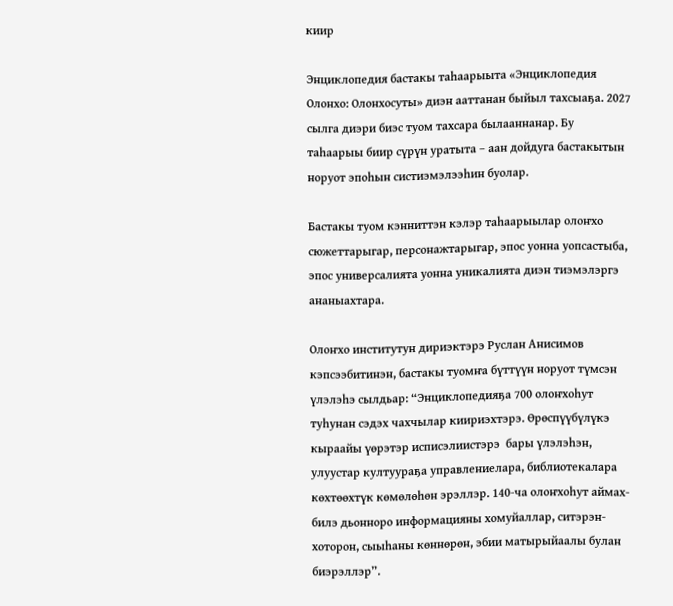киир

Энциклопедия бастакы таһаарыыта «Энциклопедия Олонхо: Олонхосуты» диэн ааттанан быйыл тахсыаҕа. 2027 сылга диэри биэс туом тахсара былааннанар. Бу таһаарыы биир сүрүн уратыта – аан дойдуга бастакытын норуот эпоһын систиэмэлээһин буолар.

Бастакы туом кэнниттэн кэлэр таһаарыылар олоҥхо сюжеттарыгар, персонажтарыгар, эпос уонна уопсастыба, эпос универсалията уонна уникалията диэн тиэмэлэргэ ананыахтара.

Олоҥхо институтун дириэктэрэ Руслан Анисимов кэпсээбитинэн, бастакы туомҥа бүттүүн норуот түмсэн үлэлэһэ сылдьар: “Энциклопедияҕа 700 олоҥхоһут туһунан сэдэх чахчылар киириэхтэрэ. Өрөспүүбүлүкэ кыраайы үөрэтэр исписэлиистэрэ  бары үлэлэһэн, улуустар култуураҕа управлениелара, библиотекалара көхтөөхтүк көмөлөһөн эрэллэр. 140-ча олоҥхоһут аймах-билэ дьонноро информацияны хомуйаллар, ситэрэн-хоторон, сыыһаны көннөрөн, эбии матырыйаалы булан биэрэллэр”.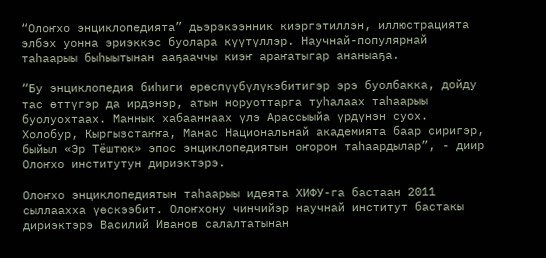“Олоҥхо энциклопедията” дьэрэкээнник киэргэтиллэн, иллюстрацията элбэх уонна эриэккэс буолара күүтүллэр. Научнай-популярнай таһаарыы быһыытынан ааҕааччы киэҥ араҥатыгар ананыаҕа.

“Бу энциклопедия биһиги өрөспүүбүлүкэбитигэр эрэ буолбакка, дойду тас өттүгэр да ирдэнэр, атын норуоттарга туһалаах таһаарыы буолуохтаах. Маннык хабааннаах үлэ Арассыыйа үрдүнэн суох. Холобур, Кыргызстаҥҥа, Манас Национальнай академията баар сиригэр, быйыл «Эр Тёштюк» эпос энциклопедиятын оҥорон таһаардылар”, - диир Олоҥхо институтун дириэктэрэ.

Олоҥхо энциклопедиятын таһаарыы идеята ХИФУ-га бастаан 2011 сыллаахха үөскээбит. Олоҥхону чинчийэр научнай институт бастакы дириэктэрэ Василий Иванов салалтатынан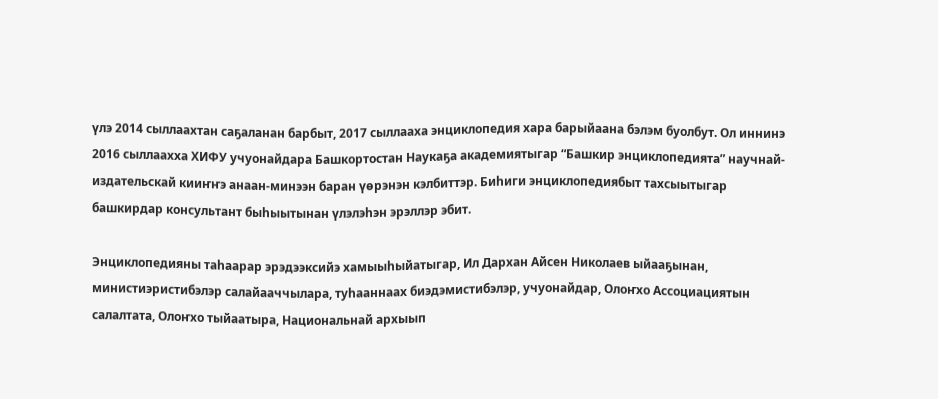үлэ 2014 сыллаахтан саҕаланан барбыт, 2017 сыллааха энциклопедия хара барыйаана бэлэм буолбут. Ол иннинэ 2016 сыллаахха ХИФУ учуонайдара Башкортостан Наукаҕа академиятыгар “Башкир энциклопедията” научнай-издательскай кииҥҥэ анаан-минээн баран үөрэнэн кэлбиттэр. Биһиги энциклопедиябыт тахсыытыгар башкирдар консультант быһыытынан үлэлэһэн эрэллэр эбит.

Энциклопедияны таһаарар эрэдээксийэ хамыыһыйатыгар, Ил Дархан Айсен Николаев ыйааҕынан, министиэристибэлэр салайааччылара, туһааннаах биэдэмистибэлэр, учуонайдар, Олоҥхо Ассоциациятын салалтата, Олоҥхо тыйаатыра, Национальнай архыып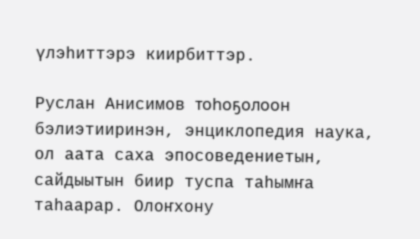үлэһиттэрэ киирбиттэр.

Руслан Анисимов тоһоҕолоон бэлиэтииринэн, энциклопедия наука, ол аата саха эпосоведениетын, сайдыытын биир туспа таһымҥа таһаарар. Олоҥхону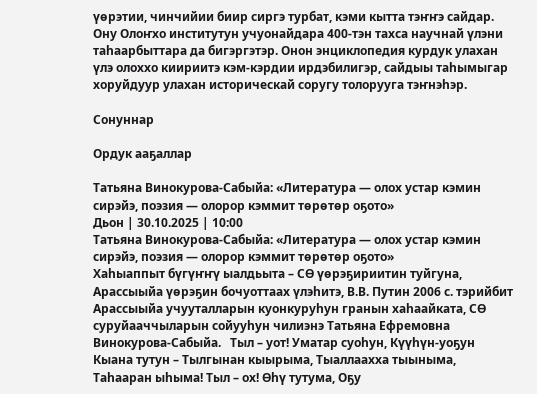үөрэтии, чинчийии биир сиргэ турбат, кэми кытта тэҥҥэ сайдар. Ону Олоҥхо институтун учуонайдара 400-тэн тахса научнай үлэни таһаарбыттара да бигэргэтэр. Онон энциклопедия курдук улахан үлэ олоххо киириитэ кэм-кэрдии ирдэбилигэр, сайдыы таһымыгар хоруйдуур улахан историческай соругу толорууга тэҥнэһэр.

Сонуннар

Ордук ааҕаллар

Татьяна Винокурова-Сабыйа: «Литература — олох устар кэмин сирэйэ, поэзия — олорор кэммит төрөтөр оҕото»
Дьон | 30.10.2025 | 10:00
Татьяна Винокурова-Сабыйа: «Литература — олох устар кэмин сирэйэ, поэзия — олорор кэммит төрөтөр оҕото»
Хаһыаппыт бүгүҥҥү ыалдьыта – СӨ үөрэҕириитин туйгуна, Арассыыйа үөрэҕин бочуоттаах үлэһитэ, В.В. Путин 2006 с. тэрийбит Арассыыйа учууталларын куонкуруһун гранын хаһаайката, СӨ суруйааччыларын сойууһун чилиэнэ Татьяна Ефремовна Винокурова-Сабыйа.   Тыл – уот! Уматар суоһун, Күүһүн-уоҕун Кыана тутун – Тылгынан кыырыма, Тыаллаахха тыыныма, Таһааран ыһыма! Тыл – ох! Өһү тутума, Оҕу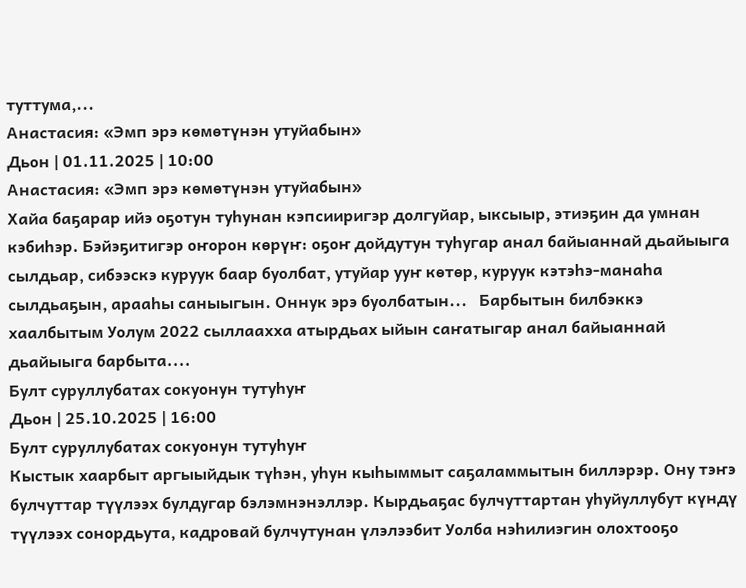туттума,...
Анастасия: «Эмп эрэ көмөтүнэн утуйабын»
Дьон | 01.11.2025 | 10:00
Анастасия: «Эмп эрэ көмөтүнэн утуйабын»
Хайа баҕарар ийэ оҕотун туһунан кэпсииригэр долгуйар, ыксыыр, этиэҕин да умнан кэбиһэр. Бэйэҕитигэр оҥорон көрүҥ: оҕоҥ дойдутун туһугар анал байыаннай дьайыыга сылдьар, сибээскэ куруук баар буолбат, утуйар ууҥ көтөр, куруук кэтэһэ-манаһа сылдьаҕын, арааһы саныыгын. Оннук эрэ буолбатын...   Барбытын билбэккэ хаалбытым Уолум 2022 сыллаахха атырдьах ыйын саҥатыгар анал байыаннай дьайыыга барбыта....
Булт суруллубатах сокуонун тутуһуҥ
Дьон | 25.10.2025 | 16:00
Булт суруллубатах сокуонун тутуһуҥ
Кыстык хаарбыт аргыыйдык түһэн, уһун кыһыммыт саҕаламмытын биллэрэр. Ону тэҥэ булчуттар түүлээх булдугар бэлэмнэнэллэр. Кырдьаҕас булчуттартан уһуйуллубут күндү түүлээх сонордьута, кадровай булчутунан үлэлээбит Уолба нэһилиэгин олохтооҕо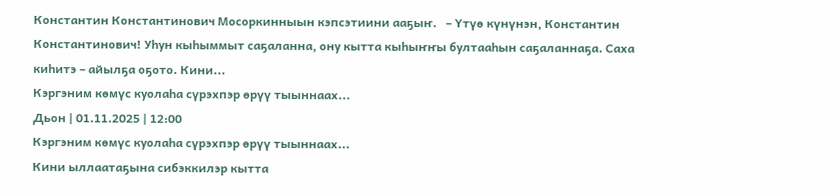Константин Константинович Мосоркинныын кэпсэтиини ааҕыҥ.   – Үтүө күнүнэн, Константин Константинович! Уһун кыһыммыт саҕаланна, ону кытта кыһыҥҥы бултааһын саҕаланнаҕа. Саха киһитэ – айылҕа оҕото. Кини...
Кэргэним көмүс куолаһа сүрэхпэр өрүү тыыннаах...
Дьон | 01.11.2025 | 12:00
Кэргэним көмүс куолаһа сүрэхпэр өрүү тыыннаах...
Кини ыллаатаҕына сибэккилэр кытта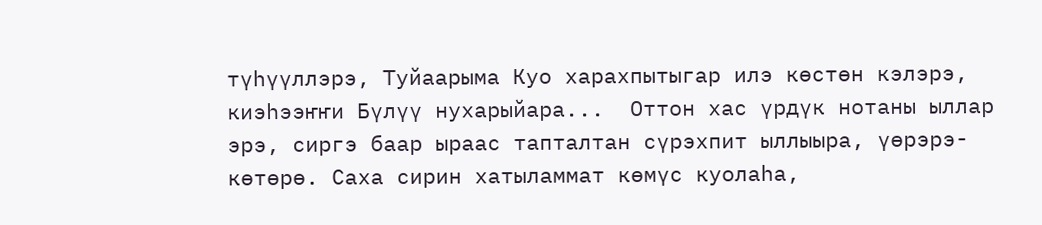түһүүллэрэ, Туйаарыма Куо харахпытыгар илэ көстөн кэлэрэ, киэһээҥҥи Бүлүү нухарыйара...  Оттон хас үрдүк нотаны ыллар эрэ, сиргэ баар ыраас тапталтан сүрэхпит ыллыыра, үөрэрэ-көтөрө. Саха сирин хатыламмат көмүс куолаһа,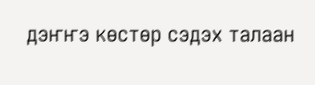дэҥҥэ көстөр сэдэх талаан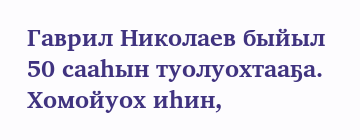Гаврил Николаев быйыл 50 сааһын туолуохтааҕа. Хомойуох иһин,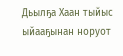Дьылҕа Хаан тыйыс ыйааҕынан норуот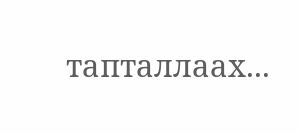тапталлаах...